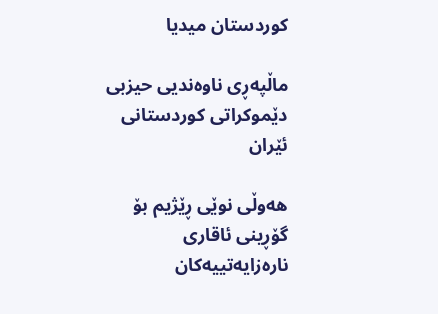کوردستان میدیا

ماڵپەڕی ناوەندیی حیزبی دێموکراتی کوردستانی ئێران

هەوڵی نوێی ڕێژیم بۆ گۆڕینی ئاقاری نارەزایەتییەکان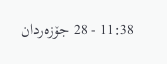11:38 - 28 جۆزەردان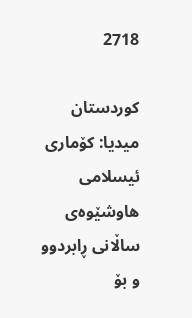2718

کوردستان میدیا: کۆماری ئیسلامی هاوشێوەی ساڵانی ڕابردوو و بۆ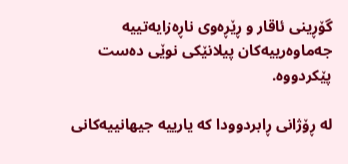گۆڕینی ئاقار و ڕێڕەوی ناڕەزایەتییە جەماوەرییەکان پیلانێکی نوێی دەست پێکردووە.

لە ڕۆژانی ڕابردوودا کە یارییە جیهانییەکانی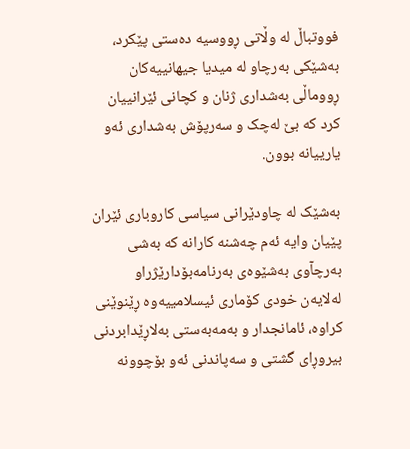فووتباڵ لە وڵاتی ڕووسیە دەستی پێکرد، بەشێکی بەرچاو لە میدیا جیهانییەکان ڕووماڵی بەشداری ژنان و کچانی ئێرانییان کرد کە بێ لەچک و سەرپۆش بەشداری ئەو یارییانە بوون.

بەشێک لە چاودێرانی سیاسی کاروباری ئێران پێیان وایە ئەم چەشنە کارانە کە بەشی بەرچآوی بەشێوەی بەرنامەبۆدارێژراو لەلایەن خودی کۆماری ئیسلامییەوە ڕێنوێنی کراوە، ئامانجدار و بەمەبەستی بەلاڕێدابردنی بیروڕای گشتی و سەپاندنی ئەو بۆچوونە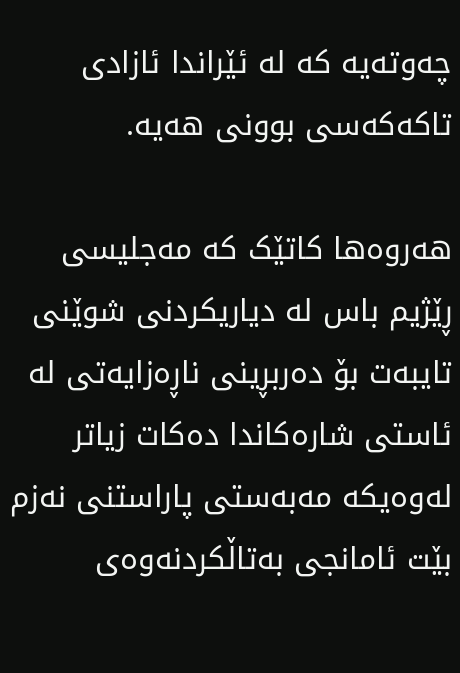چەوتەیە کە لە ئێراندا ئازادی تاکەکەسی بوونی هەیە.

هەروەها کاتێک کە مەجلیسی ڕێژیم باس لە دیاریکردنی شوێنی تایبەت بۆ دەربڕینی ناڕەزایەتی لە ئاستی شارەکاندا دەکات زیاتر لەوەیکە مەبەستی پاراستنی نەزم بێت ئامانجی بەتاڵکردنەوەی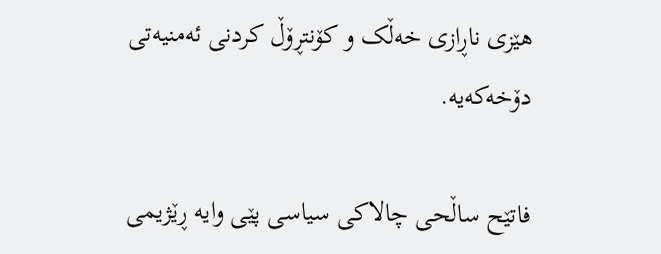هێزی ناڕازی خەڵک و کۆنتڕۆڵ کردنی ئەمنیەتی دۆخەکەیە.

فاتێح ساڵحی چالاکی سیاسی پێی وایە ڕێژیمی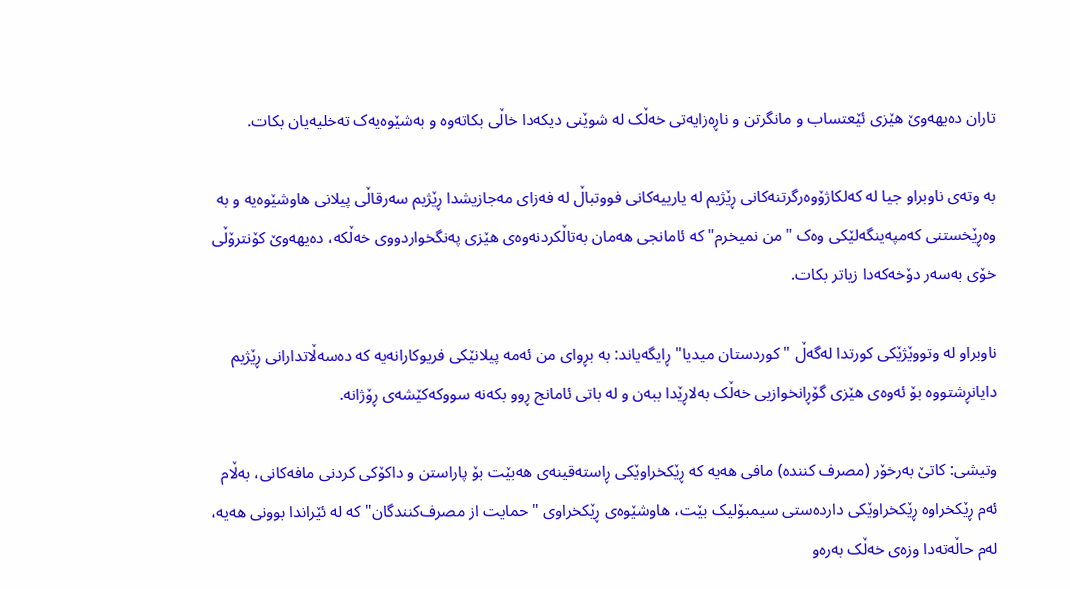تاران دەیهەوێ هێزی ئێعتساب و مانگرتن و ناڕەزایەتی خەڵک لە شوێنی دیکەدا خاڵی بکاتەوە و بەشێوەیەک تەخلیەیان بکات.

بە وتەی ناوبراو جیا لە کەلکاژۆوەرگرتنەکانی ڕێژیم لە یارییەکانی فووتباڵ لە فەزای مەجازیشدا ڕێژیم سەرقاڵی پیلانی هاوشێوەیە و بە وەڕێخستنی کەمپەینگەلێکی وەک "من نمیخرم" کە ئامانجی هەمان بەتاڵکردنەوەی هێزی پەنگخواردووی خەڵکە، دەیهەوێ کۆنترۆڵی خۆی بەسەر دۆخەکەدا زیاتر بکات.

ناوبراو لە وتووێژێکی کورتدا لەگەڵ "کوردستان میدیا" ڕایگەیاند: بە بڕوای من ئەمە پیلانێکی فریوکارانەیە کە دەسەڵاتدارانی ڕێژیم دایانڕشتووە بۆ ئەوەی هێزی گۆڕانخوازیی خەڵک بەلاڕێدا ببەن و لە باتی ئامانج ڕوو بکەنە سووکەکێشەی ڕۆژانە.

وتیشی: کاتێ بەرخۆر (مصرف کنندە) مافی هەیە کە ڕێکخراوێکی ڕاستەقینەی هەبێت بۆ پاراستن و داکۆکی کردنی مافەکانی، بەڵام ئەم ڕێکخراوە ڕێکخراوێکی داردەستی سیمبۆلیک بێت، هاوشێوەی ڕێکخراوی "حمایت از مصرف‌کنندگان" کە لە ئێراندا بوونی هەیە، لەم حاڵەتەدا وزەی خەڵک بەرەو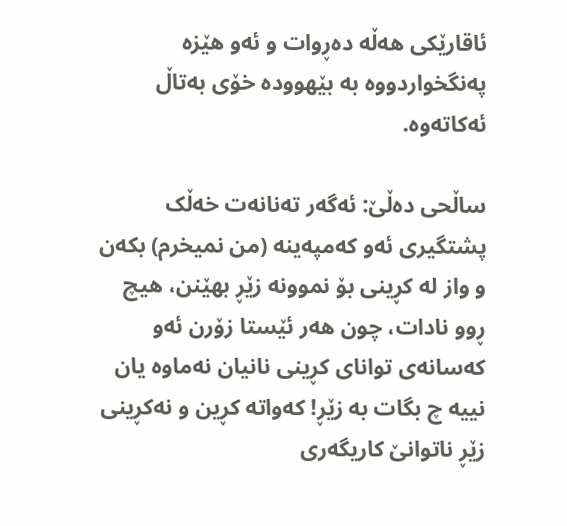ئاقارێکی هەڵە دەڕوات و ئەو هێزە پەنگخواردووە بە بێهوودە خۆی بەتاڵ ئەکاتەوە.

ساڵحی دەڵێ: ئەگەر تەنانەت خەڵک پشتگیری ئەو کەمپەینە (من نمیخرم) بکەن و واز لە کڕینی بۆ نموونە زێڕ بهێنن، هیچ ڕوو نادات، چون هەر ئێستا زۆرن ئەو کەسانەی توانای کڕینی نانیان نەماوە یان نییە چ بگات بە زێڕ! کەواتە کڕین و نەکڕینی زێڕ ناتوانێ کاریگەری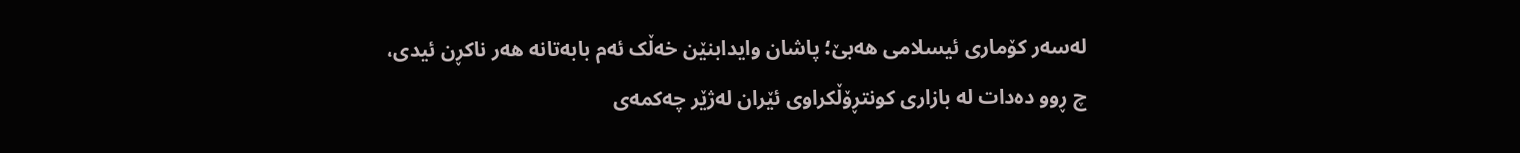لەسەر کۆماری ئیسلامی هەبێ؛ پاشان وایدابنێن خەڵک ئەم بابەتانە هەر ناکڕن ئیدی، چ ڕوو دەدات لە بازاری کونتڕۆڵکراوی ئێران لەژێر چەکمەی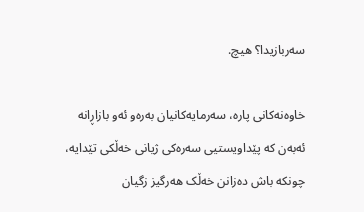سەربازیدا؟ هیچ.

خاوەنەکانی پارە، سەرمایەکانیان بەرەو ئەو بازاڕانە ئەبەن کە پێداویستیی سەرەکی ژیانی خەڵکی تێدایە، چونکە باش دەزانن خەڵک هەرگیز زگیان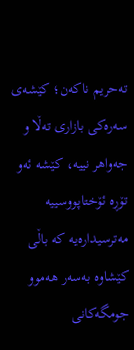تەحریم ناکەن؛ کێشەی سەرەکی بازاری تەڵا و جەواهر نییە، کێشە ئەو تۆڕە ئۆختاپووسییە مەترسیدارەیە کە باڵی کێشاوە بەسەر هەموو جومگەکانی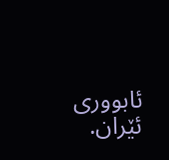ئابووری ئێران.